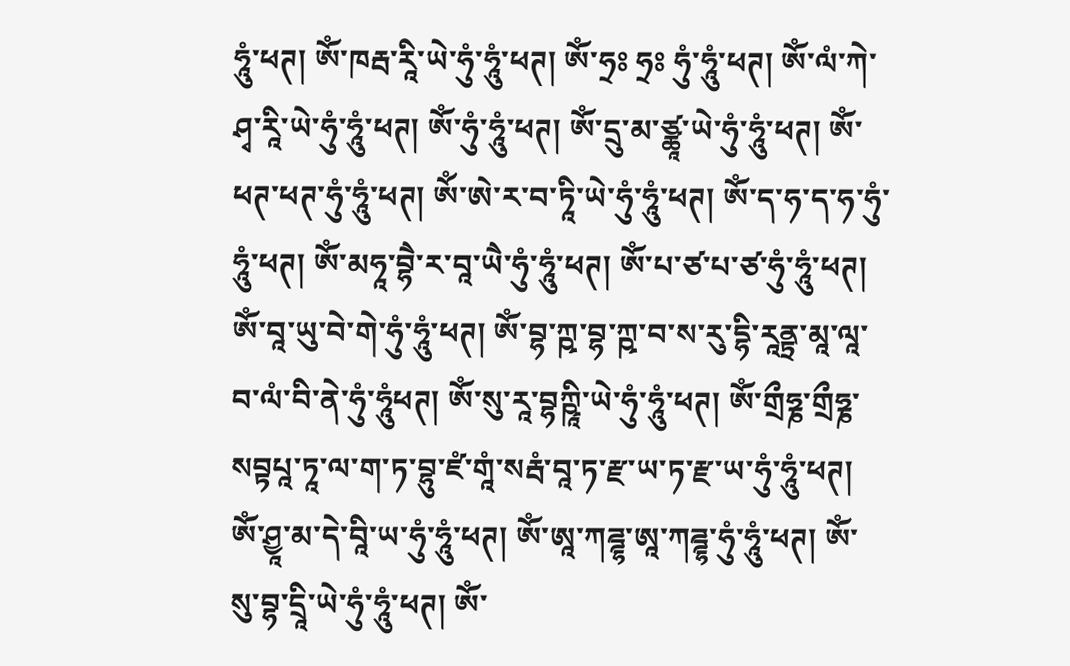ཧཱུཾ་ཕཊ། ༀ་ཁརྦ་རཱི་ཡེ་ཧུཾ་ཧཱུཾ་ཕཊ། ༀ་ཧྲཿ ཧྲཿ ཧུཾ་ཧཱུཾ་ཕཊ། ༀ་ལཾ་ཀེ་ཤྭ་རཱི་ཡེ་ཧུཾ་ཧཱུཾ་ཕཊ། ༀ་ཧུཾ་ཧཱུཾ་ཕཊ། ༀ་དྲུ་མ་ཙྪཱ་ཡེ་ཧུཾ་ཧཱུཾ་ཕཊ། ༀ་ཕཊ་ཕཊ་ཧུཾ་ཧཱུཾ་ཕཊ། ༀ་ཨེ་ར་བ་ཏཱི་ཡེ་ཧུཾ་ཧཱུཾ་ཕཊ། ༀ་ད་ཧ་ད་ཧ་ཧུཾ་ཧཱུཾ་ཕཊ། ༀ་མཧཱ་བྷཻ་ར་བཱ་ཡཻ་ཧུཾ་ཧཱུཾ་ཕཊ། ༀ་པ་ཙ་པ་ཙ་ཧུཾ་ཧཱུཾ་ཕཊ། ༀ་བཱ་ཡུ་བེ་གེ་ཧུཾ་ཧཱུཾ་ཕཊ། ༀ་བྷ་ཀྵ་བྷ་ཀྵ་བ་ས་རུ་དྷི་རཱནྟྲ་མཱ་ལཱ་བ་ལཾ་བི་ནེ་ཧུཾ་ཧཱུཾཕཊ། ༀ་སུ་རཱ་བྷཀྵཱི་ཡེ་ཧུཾ་ཧཱུཾ་ཕཊ། ༀ་གྲྀཧྞ་གྲྀཧྞ་སབྟཔཱ་ཏཱ་ལ་ག་ཏ་བྷུ་ཛཾ་གཱཾ་སརྦཾ་བཱ་ཏ་རྫ་ཡ་ཏ་རྫ་ཡ་ཧུཾ་ཧཱུཾ་ཕཊ། ༀ་ཤྱཱ་མ་དེ་བཱི་ཡ་ཧུཾ་ཧཱུཾ་ཕཊ། ༀ་ཨཱ་ཀཌྜྷ་ཨཱ་ཀཌྜྷ་ཧུཾ་ཧཱུཾ་ཕཊ། ༀ་སུ་བྷ་དྲཱི་ཡེ་ཧུཾ་ཧཱུཾ་ཕཊ། ༀ་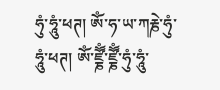ཧུཾ་ཧཱུཾ་ཕཊ། ༀ་ཧ་ཡ་ཀརྞེ་ཧུཾ་ཧཱུཾ་ཕཊ། ༀ་ཛྞཽཾ་ཛྞཽཾ་ཧུཾ་ཧཱུཾ་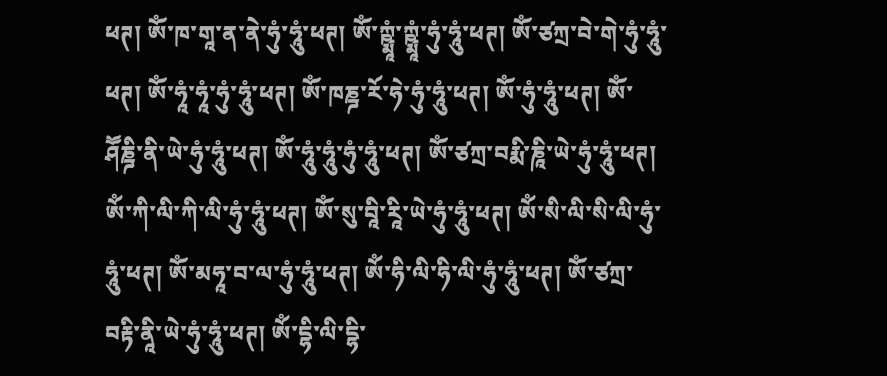ཕཊ། ༀ་ཁ་གཱ་ན་ནེ་ཧུཾ་ཧཱུཾ་ཕཊ། ༀ་ཀྵྨཱཾ་ཀྵྨཱཾ་ཧུཾ་ཧཱུཾ་ཕཊ། ༀ་ཙཀྲ་བེ་གེ་ཧུཾ་ཧཱུཾ་ཕཊ། ༀ་ཧཱཾ་ཧཱཾ་ཧུཾ་ཧཱུཾ་ཕཊ། ༀ་ཁཎྜ་རོ་ཧེ་ཧུཾ་ཧཱུཾ་ཕཊ། ༀ་ཧུཾ་ཧཱུཾ་ཕཊ། ༀ་ཤཽཎྜི་ནི་ཡེ་ཧུཾ་ཧཱུཾ་ཕཊ། ༀ་ཧཱུཾ་ཧཱུཾ་ཧུཾ་ཧཱུཾ་ཕཊ། ༀ་ཙཀྲ་བརྨི་ཎཱི་ཡེ་ཧུཾ་ཧཱུཾ་ཕཊ། ༀ་ཀི་ལི་ཀི་ལི་ཧུཾ་ཧཱུཾ་ཕཊ། ༀ་སུ་བཱི་རཱི་ཡེ་ཧུཾ་ཧཱུཾ་ཕཊ། ༀ་སི་ལི་སི་ལི་ཧུཾ་ཧཱུཾ་ཕཊ། ༀ་མཧཱ་བ་ལ་ཧུཾ་ཧཱུཾ་ཕཊ། ༀ་ཧི་ལི་ཧི་ལི་ཧུཾ་ཧཱུཾ་ཕཊ། ༀ་ཙཀྲ་བརྟི་ནཱི་ཡེ་ཧུཾ་ཧཱུཾ་ཕཊ། ༀ་དྷི་ལི་དྷི་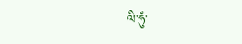ལི་ཧུཾ་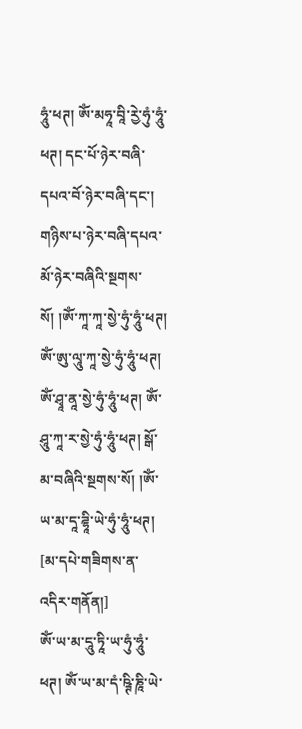ཧཱུཾ་ཕཊ། ༀ་མཧཱ་བཱི་རྱེ་ཧུཾ་ཧཱུཾ་ཕཊ། དང་པོ་ཉེར་བཞི་དཔའ་བོ་ཉེར་བཞི་དང་། གཉིས་པ་ཉེར་བཞི་དཔའ་མོ་ཉེར་བཞིའི་སྔགས་སོ། །ༀ་ཀཱ་ཀཱ་སྱེ་ཧུཾ་ཧཱུཾ་ཕཊ། ༀ་ཨུ་ལཱུ་ཀཱ་སྱེ་ཧུཾ་ཧཱུཾ་ཕཊ། ༀ་ཤྭཱ་ནཱ་སྱེ་ཧུཾ་ཧཱུཾ་ཕཊ། ༀ་ཤཱུ་ཀཱ་ར་སྱེ་ཧུཾ་ཧཱུཾ་ཕཊ། སྒོ་མ་བཞིའི་སྔགས་སོ། །ༀ་ཡ་མ་དཱ་ཌྷཱི་ཡེ་ཧུཾ་ཧཱུཾ་ཕཊ།
[མ་དཔེ་གཟིགས་ན་འདིར་གནོན།]
ༀ་ཡ་མ་དཱུ་ཏཱི་ཡ་ཧུཾ་ཧཱུཾ་ཕཊ། ༀ་ཡ་མ་དཾ་ཥྚི་ཎཱི་ཡེ་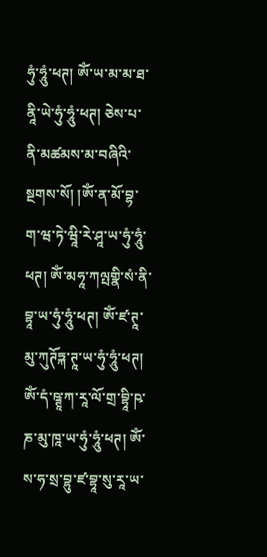ཧུཾ་ཧཱུཾ་ཕཊ། ༀ་ཡ་མ་མ་ཐ་ནཱི་ཡེ་ཧུཾ་ཧཱུཾ་ཕཊ། ཅེས་པ་ནི་མཚམས་མ་བཞིའི་སྔགས་སོ། །ༀ་ན་མོ་བྷ་ག་ཝ་ཏེ་ཝཱི་རེ་ཤཱ་ཡ་ཧུཾ་ཧཱུཾ་ཕཊ། ༀ་མཧཱ་ཀལྤགྣི་སཾ་ནི་བྷཱ་ཡ་ཧུཾ་ཧཱུཾ་ཕཊ། ༀ་ཛ་ཊཱ་མུ་ཀུཊོཏྐ་ཊཱ་ཡ་ཧུཾ་ཧཱུཾ་ཕཊ། ༀ་དཾ་ཥྚཱ་ཀ་རཱ་ལོ་གྲ་བྷཱི་ཥ་ཎ་མུ་ཁཱ་ཡ་ཧུཾ་ཧཱུཾ་ཕཊ། ༀ་ས་ཧ་སྲ་བྷུ་ཛ་བྷཱ་སུ་རཱ་ཡ་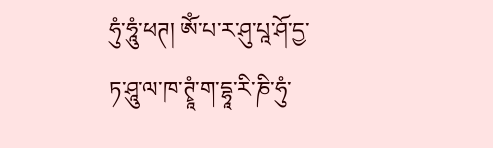ཧུཾ་ཧཱུཾ་ཕཊ། ༀ་པ་ར་ཤུ་པཱ་ཤོ་དྱ་ཏ་ཤཱུ་ལ་ཁ་ཊྭཱཾ་ག་དྷཱ་རི་ཎི་ཧུཾ་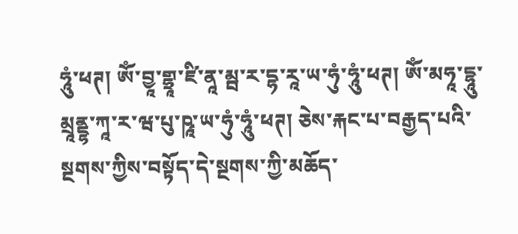ཧཱུཾ་ཕཊ། ༀ་བྱཱ་གྷྲཱ་ཛི་ནཱ་མྦ་ར་དྷ་རཱ་ཡ་ཧུཾ་ཧཱུཾ་ཕཊ། ༀ་མཧཱ་དྷཱུ་མྲཱནྡྷ་ཀཱ་ར་ཝ་པུ་ཥཱ་ཡ་ཧུཾ་ཧཱུཾ་ཕཊ། ཅེས་རྐང་པ་བརྒྱད་པའི་སྔགས་ཀྱིས་བསྟོད་དེ་སྔགས་ཀྱི་མཆོད་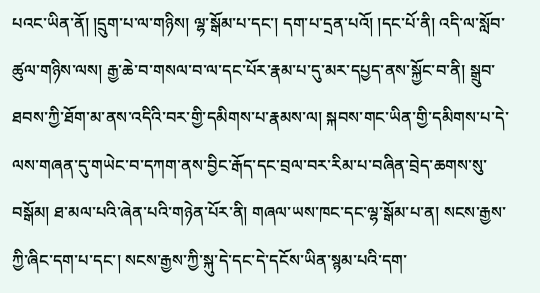པའང་ཡིན་ནོ། །དྲུག་པ་ལ་གཉིས། ལྷ་སྒོམ་པ་དང་། དག་པ་དྲན་པའོ། །དང་པོ་ནི། འདི་ལ་སློབ་ཚུལ་གཉིས་ལས། རྒྱ་ཆེ་བ་གསལ་བ་ལ་དང་པོར་རྣམ་པ་དུ་མར་དཔྱད་ནས་སྐྱོང་བ་ནི། སྒྲུབ་ཐབས་ཀྱི་ཐོག་མ་ནས་འདིའི་བར་གྱི་དམིགས་པ་རྣམས་ལ། སྐབས་གང་ཡིན་གྱི་དམིགས་པ་དེ་ལས་གཞན་དུ་གཡེང་བ་དཀག་ནས་བྱིང་རྒོད་དང་བྲལ་བར་རིམ་པ་བཞིན་བྲེད་ཆགས་སུ་བསྒོམ། ཐ་མལ་པའི་ཞེན་པའི་གཉེན་པོར་ནི། གཞལ་ཡས་ཁང་དང་ལྷ་སྒོམ་པ་ན། སངས་རྒྱས་ཀྱི་ཞིང་དག་པ་དང་། སངས་རྒྱས་ཀྱི་སྐུ་དེ་དང་དེ་དངོས་ཡིན་སྙམ་པའི་དག་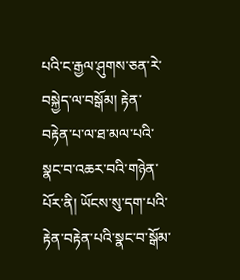པའི་ང་རྒྱལ་ཤུགས་ཅན་རེ་བསྐྱེད་ལ་བསྒོམ། རྟེན་བརྟེན་པ་ལ་ཐ་མལ་པའི་སྣང་བ་འཆར་བའི་གཉེན་པོར་ནི། ཡོངས་སུ་དག་པའི་རྟེན་བརྟེན་པའི་སྣང་བ་སྒོམ་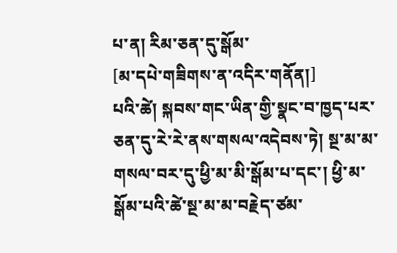པ་ན། རིམ་ཅན་དུ་སྒོམ་
[མ་དཔེ་གཟིགས་ན་འདིར་གནོན།]
པའི་ཚེ། སྐབས་གང་ཡིན་གྱི་སྣང་བ་ཁྱད་པར་ཅན་དུ་རེ་རེ་ནས་གསལ་འདེབས་ཏེ། སྔ་མ་མ་གསལ་བར་དུ་ཕྱི་མ་མི་སྒོམ་པ་དང་། ཕྱི་མ་སྒོམ་པའི་ཚེ་སྔ་མ་མ་བརྗེད་ཙམ་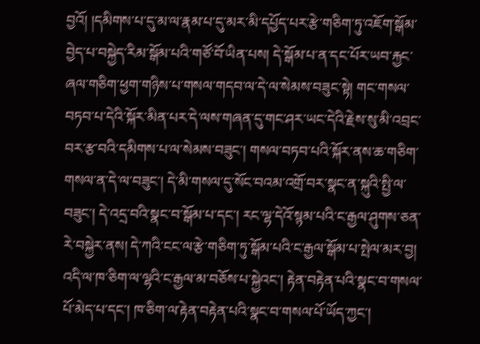བྱའོ། །དམིགས་པ་དུ་མ་ལ་རྣམ་པ་དུ་མར་མི་དཔྱོད་པར་རྩེ་གཅིག་ཏུ་འཇོག་སྒོམ་བྱེད་པ་བསྐྱེད་རིམ་སྒོམ་པའི་གཙོ་བོ་ཡིན་པས། དེ་སྒོམ་པ་ན་དང་པོར་ཡབ་རྐྱང་ཞལ་གཅིག་ཕྱག་གཉིས་པ་གསལ་གདབ་ལ་དེ་ལ་སེམས་བཟུང་སྟེ། གང་གསལ་བཏབ་པ་དེའི་སྐོར་མིན་པར་དེ་ལས་གཞན་དུ་གང་ཤར་ཡང་དེའི་རྗེས་སུ་མི་འབྲང་བར་རྩ་བའི་དམིགས་པ་ལ་སེམས་བཟུང་། གསལ་བཏབ་པའི་སྐོར་ནས་ཆ་གཅིག་གསལ་ན་དེ་ལ་བཟུང་། དེ་མི་གསལ་དུ་སོང་བའམ་འགྲོ་བར་སྣང་ན་སྐུའི་སྤྱི་ལ་བཟུང་། དེ་འདྲ་བའི་སྣང་བ་སྒོམ་པ་དང་། རང་ལྷ་དེའོ་སྙམ་པའི་ང་རྒྱལ་ཤུགས་ཅན་རེ་བསྐྱེར་ནས། དེ་ཀའི་ངང་ལ་རྩེ་གཅིག་ཏུ་སྒོམ་པའི་ང་རྒྱལ་སྒོམ་པ་སྤེལ་མར་བྱ། འདི་ལ་ཁ་ཅིག་ལ་ལྷའི་ང་རྒྱལ་མ་བཅོས་པ་སྐྱེའང་། རྟེན་བརྟེན་པའི་སྣང་བ་གསལ་པོ་མེད་པ་དང་། ཁ་ཅིག་ལ་རྟེན་བརྟེན་པའི་སྣང་བ་གསལ་པོ་ཡོད་ཀྱང་།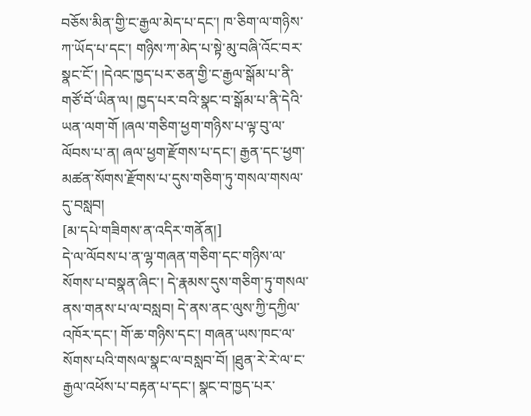བཅོས་མིན་གྱི་ང་རྒྱལ་མེད་པ་དང་། ཁ་ཅིག་ལ་གཉིས་ཀ་ཡོད་པ་དང་། གཉིས་ཀ་མེད་པ་སྟེ་མུ་བཞི་འོང་བར་སྣང་ངོ་། །དེའང་ཁྱད་པར་ཅན་གྱི་ང་རྒྱལ་སྒོམ་པ་ནི་གཙོ་བོ་ཡིན་ལ། ཁྱད་པར་བའི་སྣང་བ་སྒོམ་པ་ནི་དེའི་ཡན་ལག་གོ །ཞལ་གཅིག་ཕྱག་གཉིས་པ་ལྟ་བུ་ལ་ལོབས་པ་ན། ཞལ་ཕྱག་རྫོགས་པ་དང་། རྒྱན་དང་ཕྱག་མཚན་སོགས་རྫོགས་པ་དུས་གཅིག་ཏུ་གསལ་གསལ་དུ་བསླབ།
[མ་དཔེ་གཟིགས་ན་འདིར་གནོན།]
དེ་ལ་ལོབས་པ་ན་ལྷ་གཞན་གཅིག་དང་གཉིས་ལ་སོགས་པ་བསྣན་ཞིང་། དེ་རྣམས་དུས་གཅིག་ཏུ་གསལ་ནས་གནས་པ་ལ་བསླབ། དེ་ནས་ནང་ལུས་ཀྱི་དཀྱིལ་འཁོར་དང་། གོ་ཆ་གཉིས་དང་། གཞན་ཡས་ཁང་ལ་སོགས་པའི་གསལ་སྣང་ལ་བསླབ་བོ། །ཐུན་རེ་རེ་ལ་ང་རྒྱལ་འཕོས་པ་བརྟན་པ་དང་། སྣང་བ་ཁྱད་པར་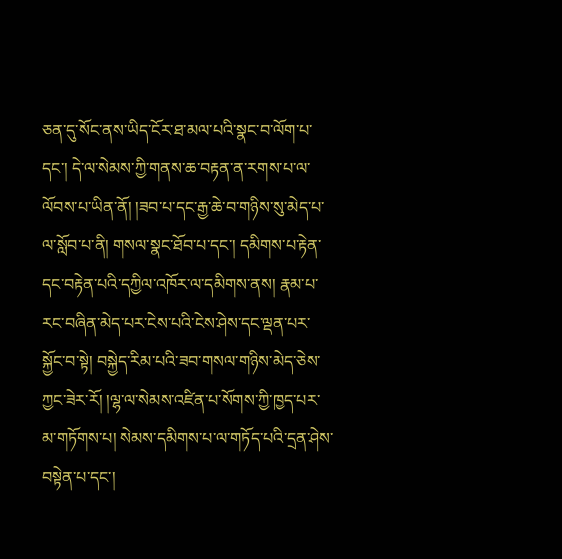ཅན་དུ་སོང་ནས་ཡིད་ངོར་ཐ་མལ་པའི་སྣང་བ་ལོག་པ་དང་། དེ་ལ་སེམས་ཀྱི་གནས་ཆ་བརྟན་ན་རགས་པ་ལ་ལོབས་པ་ཡིན་ནོ། །ཟབ་པ་དང་རྒྱ་ཆེ་བ་གཉིས་སུ་མེད་པ་ལ་སློབ་པ་ནི། གསལ་སྣང་ཐོབ་པ་དང་། དམིགས་པ་རྟེན་དང་བརྟེན་པའི་དཀྱིལ་འཁོར་ལ་དམིགས་ནས། རྣམ་པ་རང་བཞིན་མེད་པར་ངེས་པའི་ངེས་ཤེས་དང་ལྡན་པར་སྐྱོང་བ་སྟེ། བསྐྱེད་རིམ་པའི་ཟབ་གསལ་གཉིས་མེད་ཅེས་ཀྱང་ཟེར་རོ། །ལྷ་ལ་སེམས་འཛིན་པ་སོགས་ཀྱི་ཁྱད་པར་མ་གཏོགས་པ། སེམས་དམིགས་པ་ལ་གཏོད་པའི་དྲན་ཤེས་བསྟེན་པ་དང་།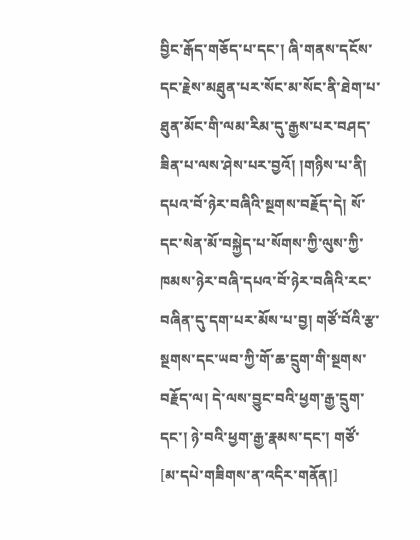བྱིང་རྒོད་གཅོད་པ་དང་། ཞི་གནས་དངོས་དང་རྗེས་མཐུན་པར་སོང་མ་སོང་ནི་ཐེག་པ་ཐུན་མོང་གི་ལམ་རིམ་དུ་རྒྱས་པར་བཤད་ཟིན་པ་ལས་ཤེས་པར་བྱའོ། །གཉིས་པ་ནི། དཔའ་བོ་ཉེར་བཞིའི་སྔགས་བརྗོད་དེ། སོ་དང་སེན་མོ་བསྐྱེད་པ་སོགས་ཀྱི་ལུས་ཀྱི་ཁམས་ཉེར་བཞི་དཔའ་བོ་ཉེར་བཞིའི་རང་བཞིན་དུ་དག་པར་མོས་པ་བྱ། གཙོ་བོའི་རྩ་སྔགས་དང་ཡབ་ཀྱི་གོ་ཆ་དྲུག་གི་སྔགས་བརྗོད་ལ། དེ་ལས་བྱུང་བའི་ཕྱག་རྒྱ་དྲུག་དང་། ཉེ་བའི་ཕྱག་རྒྱ་རྣམས་དང་། གཙོ་
[མ་དཔེ་གཟིགས་ན་འདིར་གནོན།]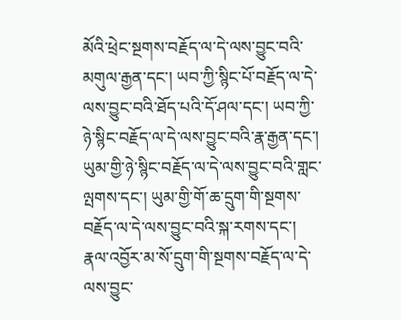མོའི་ཕྲེང་སྔགས་བརྗོད་ལ་དེ་ལས་བྱུང་བའི་མགུལ་རྒྱན་དང་། ཡབ་ཀྱི་སྙིང་པོ་བརྗོད་ལ་དེ་ལས་བྱུང་བའི་ཐོད་པའི་དོ་ཤལ་དང་། ཡབ་ཀྱི་ཉེ་སྙིང་བརྗོད་ལ་དེ་ལས་བྱུང་བའི་རྣ་རྒྱན་དང་། ཡུམ་གྱི་ཉེ་སྙིང་བརྗོད་ལ་དེ་ལས་བྱུང་བའི་གླང་ལྤགས་དང་། ཡུམ་གྱི་གོ་ཆ་དྲུག་གི་སྔགས་བརྗོད་ལ་དེ་ལས་བྱུང་བའི་སྐ་རགས་དང་། རྣལ་འབྱོར་མ་སོ་དྲུག་གི་སྔགས་བརྗོད་ལ་དེ་ལས་བྱུང་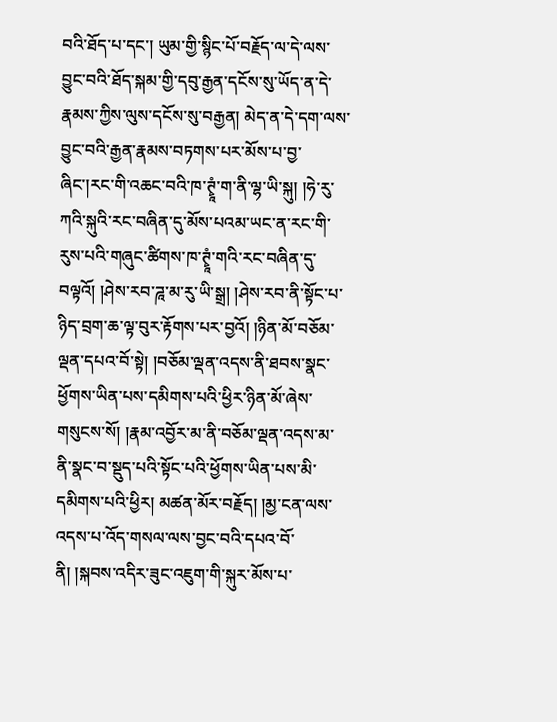བའི་ཐོད་པ་དང་། ཡུམ་གྱི་སྙིང་པོ་བརྗོད་ལ་དེ་ལས་བྱུང་བའི་ཐོད་སྐམ་གྱི་དབུ་རྒྱན་དངོས་སུ་ཡོད་ན་དེ་རྣམས་ཀྱིས་ལུས་དངོས་སུ་བརྒྱན། མེད་ན་དེ་དག་ལས་བྱུང་བའི་རྒྱན་རྣམས་བཏགས་པར་མོས་པ་བྱ་ཞིང་།རང་གི་འཆང་བའི་ཁ་ཊྭཱཾ་ག་ནི་ལྷ་ཡི་སྐུ། །ཧེ་རུ་ཀའི་སྐུའི་རང་བཞིན་དུ་མོས་པའམ་ཡང་ན་རང་གི་རུས་པའི་གཞུང་ཚིགས་ཁ་ཊྭཱཾ་གའི་རང་བཞིན་དུ་བལྟའོ། །ཤེས་རབ་ཌཱ་མ་རུ་ཡི་སྒྲ། །ཤེས་རབ་ནི་སྟོང་པ་ཉིད་བྲག་ཆ་ལྟ་བུར་རྟོགས་པར་བྱའོ། །ཉིན་མོ་བཅོམ་ལྡན་དཔའ་བོ་སྟེ། །བཅོམ་ལྡན་འདས་ནི་ཐབས་སྣང་ཕྱོགས་ཡིན་པས་དམིགས་པའི་ཕྱིར་ཉིན་མོ་ཞེས་གསུངས་སོ། །རྣམ་འབྱོར་མ་ནི་བཅོམ་ལྡན་འདས་མ་ནི་སྣང་བ་སྡུད་པའི་སྟོང་པའི་ཕྱོགས་ཡིན་པས་མི་དམིགས་པའི་ཕྱིར། མཚན་མོར་བརྗོད། །མྱ་ངན་ལས་འདས་པ་འོད་གསལ་ལས་བྱང་བའི་དཔའ་བོ་ནི། །སྐབས་འདིར་ཟུང་འཇུག་གི་སྐུར་མོས་པ་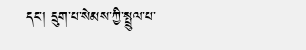དང་། དྲུག་པ་སེམས་ཀྱི་སྤྲུལ་པ་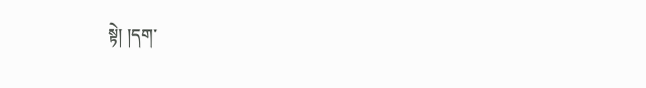སྟེ། །དག་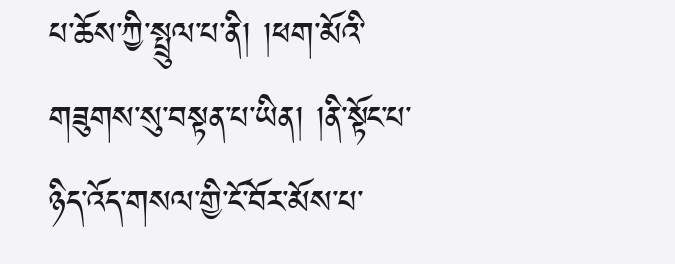པ་ཆོས་ཀྱི་སྤྲུལ་པ་ནི། །ཕག་མོའི་གཟུགས་སུ་བསྟན་པ་ཡིན། །ནི་སྟོང་པ་ཉིད་འོད་གསལ་གྱི་ངོ་བོར་མོས་པ་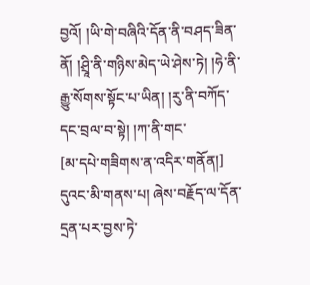བྱའོ། །ཡི་གེ་བཞིའི་དོན་ནི་བཤད་ཟིན་ནོ། །ཤྲཱི་ནི་གཉིས་མེད་ཡེ་ཤེས་ཏེ། །ཧེ་ནི་རྒྱུ་སོགས་སྟོང་པ་ཡིན། །རུ་ནི་བཀོད་དང་བྲལ་བ་སྟེ། །ཀ་ནི་གང་
[མ་དཔེ་གཟིགས་ན་འདིར་གནོན།]
དུའང་མི་གནས་པ། ཞེས་བརྗོད་ལ་དོན་དྲན་པར་བྱས་ཏེ་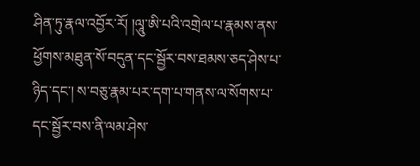ཤིན་ཏུ་རྣལ་འབྱོར་རོ། །ལཱུ་ཨི་པའི་འགྲེལ་པ་རྣམས་ནས་ཕྱོགས་མཐུན་སོ་བདུན་དང་སྦྱོར་བས་ཐམས་ཅད་ཤེས་པ་ཉིད་དང་། ས་བཅུ་རྣམ་པར་དག་པ་གནས་ལ་སོགས་པ་དང་སྦྱོར་བས་ནི་ལམ་ཤེས་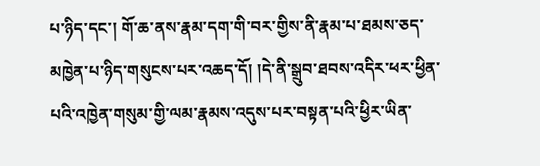པ་ཉིད་དང་། གོ་ཆ་ནས་རྣམ་དག་གི་བར་གྱིས་ནི་རྣམ་པ་ཐམས་ཅད་མཁྱེན་པ་ཉིད་གསུངས་པར་འཆད་དོ། །དེ་ནི་སྒྲུབ་ཐབས་འདིར་ཕར་ཕྱིན་པའི་འཁྱེན་གསུམ་གྱི་ལམ་རྣམས་འདུས་པར་བསྟན་པའི་ཕྱིར་ཡིན་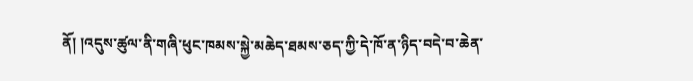ནོ། །འདུས་ཚུལ་ནི་གཞི་ཕུང་ཁམས་སྐྱེ་མཆེད་ཐམས་ཅད་ཀྱི་དེ་ཁོ་ན་ཉིད་བདེ་བ་ཆེན་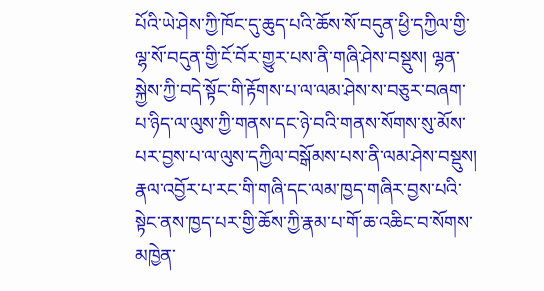པོའི་ཡེ་ཤེས་ཀྱི་ཁོང་དུ་ཆུད་པའི་ཆོས་སོ་བདུན་ཕྱི་དཀྱིལ་གྱི་ལྷ་སོ་བདུན་གྱི་ངོ་བོར་གྱུར་པས་ནི་གཞི་ཤེས་བསྡུས། ལྷན་སྐྱེས་ཀྱི་བདེ་སྟོང་གི་རྟོགས་པ་ལ་ལམ་ཤེས་ས་བཅུར་བཞག་པ་ཉིད་ལ་ལུས་ཀྱི་གནས་དང་ཉེ་བའི་གནས་སོགས་སུ་མོས་པར་བྱས་པ་ལ་ལུས་དཀྱིལ་བསྒོམས་པས་ནི་ལམ་ཤེས་བསྡུས། རྣལ་འབྱོར་པ་རང་གི་གཞི་དང་ལམ་ཁྱད་གཞིར་བྱས་པའི་སྟེང་ནས་ཁྱད་པར་གྱི་ཆོས་ཀྱི་རྣམ་པ་གོ་ཆ་འཆིང་བ་སོགས་མཁྱེན་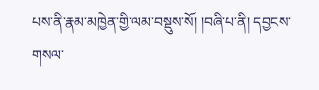པས་ནི་རྣམ་མཁྱེན་གྱི་ལམ་བསྡུས་སོ། །བཞི་པ་ནི། དབྱངས་གསལ་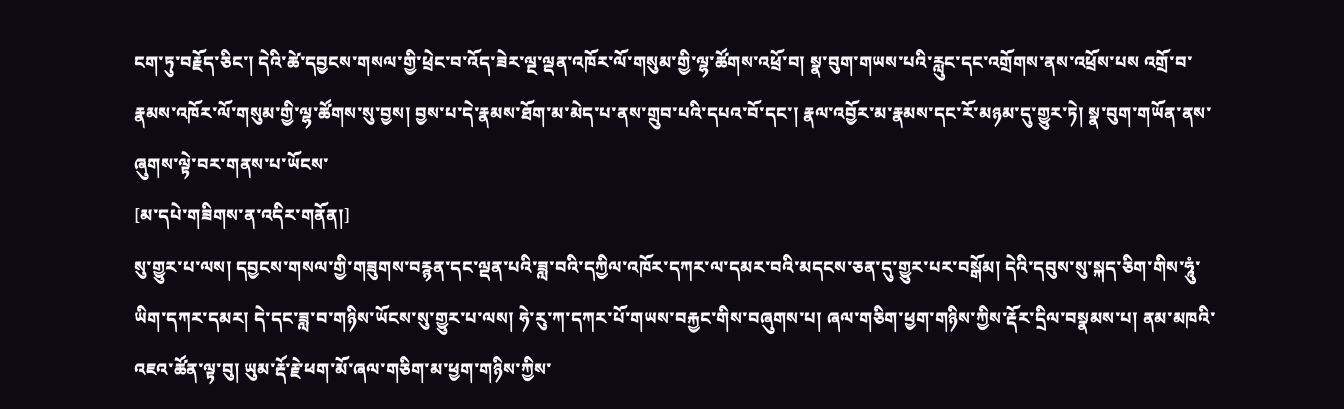ངག་ཏུ་བརྗོད་ཅིང་། དེའི་ཚེ་དབྱངས་གསལ་གྱི་ཕྲེང་བ་འོད་ཟེར་ལྔ་ལྡན་འཁོར་ལོ་གསུམ་གྱི་ལྷ་ཚོགས་འཕྲོ་བ། སྣ་བུག་གཡས་པའི་རླུང་དང་འགྲོགས་ནས་འཕྲོས་པས འགྲོ་བ་རྣམས་འཁོར་ལོ་གསུམ་གྱི་ལྷ་ཚོགས་སུ་བྱས། བྱས་པ་དེ་རྣམས་ཐོག་མ་མེད་པ་ནས་གྲུབ་པའི་དཔའ་བོ་དང་། རྣལ་འབྱོར་མ་རྣམས་དང་རོ་མཉམ་དུ་གྱུར་ཏེ། སྣ་བུག་གཡོན་ནས་ཞུགས་ལྟེ་བར་གནས་པ་ཡོངས་
[མ་དཔེ་གཟིགས་ན་འདིར་གནོན།]
སུ་གྱུར་པ་ལས། དབྱངས་གསལ་གྱི་གཟུགས་བརྙན་དང་ལྡན་པའི་ཟླ་བའི་དཀྱིལ་འཁོར་དཀར་ལ་དམར་བའི་མདངས་ཅན་དུ་གྱུར་པར་བསྒོམ། དེའི་དབུས་སུ་སྐད་ཅིག་གིས་ཧཱུཾ་ཡིག་དཀར་དམར། དེ་དང་ཟླ་བ་གཉིས་ཡོངས་སུ་གྱུར་པ་ལས། ཧེ་རུ་ཀ་དཀར་པོ་གཡས་བརྐྱང་གིས་བཞུགས་པ། ཞལ་གཅིག་ཕྱག་གཉིས་ཀྱིས་རྡོར་དྲིལ་བསྣམས་པ། ནམ་མཁའི་འཇའ་ཚོན་ལྟ་བུ། ཡུམ་རྡོ་རྗེ་ཕག་མོ་ཞལ་གཅིག་མ་ཕྱག་གཉིས་ཀྱིས་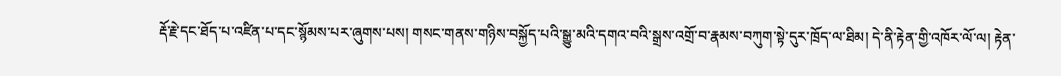རྡོ་རྗེ་དང་ཐོད་པ་འཛིན་པ་དང་སྙོམས་པར་ཞུགས་པས། གསང་གནས་གཉིས་བསྐྱོད་པའི་སྒྱུ་མའི་དགའ་བའི་སྒྲས་འགྲོ་བ་རྣམས་བཀུག་སྟེ་དུར་ཁྲོད་ལ་ཐིམ། དེ་ནི་རྟེན་གྱི་འཁོར་ལོ་ལ། རྟེན་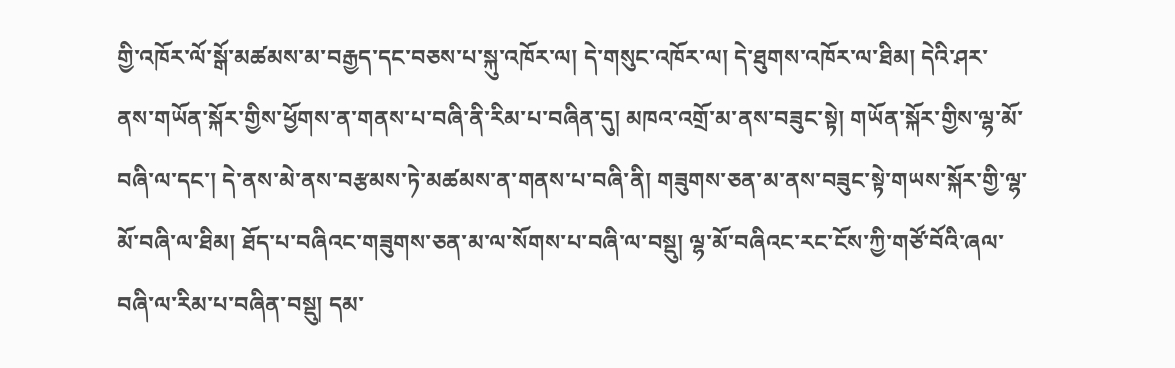གྱི་འཁོར་ལོ་སྒོ་མཚམས་མ་བརྒྱད་དང་བཅས་པ་སྐུ་འཁོར་ལ། དེ་གསུང་འཁོར་ལ། དེ་ཐུགས་འཁོར་ལ་ཐིམ། དེའི་ཤར་ནས་གཡོན་སྐོར་གྱིས་ཕྱོགས་ན་གནས་པ་བཞི་ནི་རིམ་པ་བཞིན་དུ། མཁའ་འགྲོ་མ་ནས་བཟུང་སྟེ། གཡོན་སྐོར་གྱིས་ལྷ་མོ་བཞི་ལ་དང་། དེ་ནས་མེ་ནས་བརྩམས་ཏེ་མཚམས་ན་གནས་པ་བཞི་ནི། གཟུགས་ཅན་མ་ནས་བཟུང་སྟེ་གཡས་སྐོར་གྱི་ལྷ་མོ་བཞི་ལ་ཐིམ། ཐོད་པ་བཞིའང་གཟུགས་ཅན་མ་ལ་སོགས་པ་བཞི་ལ་བསྡུ། ལྷ་མོ་བཞིའང་རང་ངོས་ཀྱི་གཙོ་བོའི་ཞལ་བཞི་ལ་རིམ་པ་བཞིན་བསྡུ། དམ་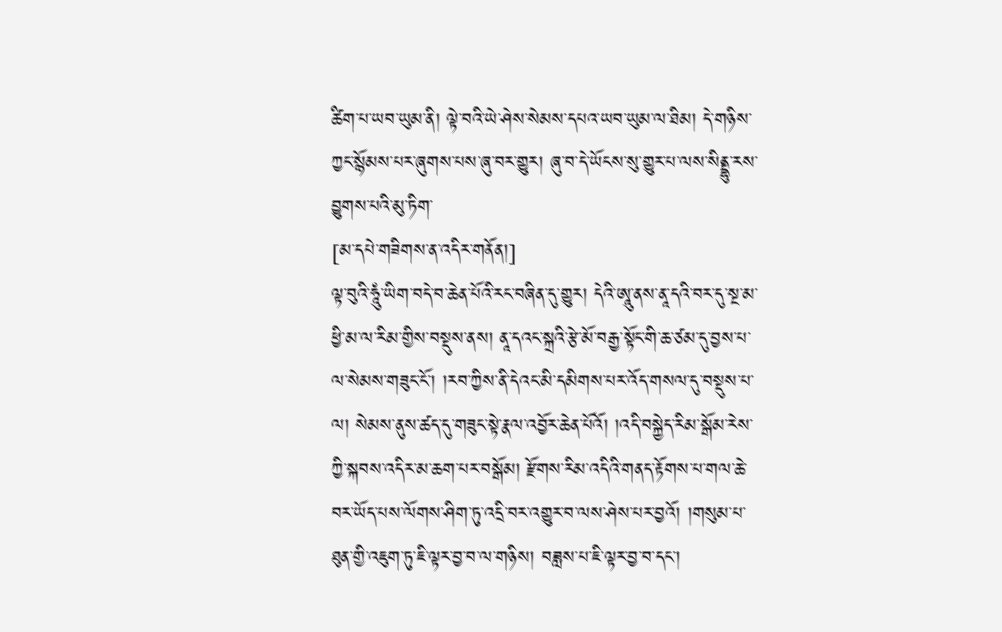ཚིག་པ་ཡབ་ཡུམ་ནི། ལྟེ་བའི་ཡེ་ཤེས་སེམས་དཔའ་ཡབ་ཡུམ་ལ་ཐིམ། དེ་གཉིས་ཀྱང་སྙོམས་པར་ཞུགས་པས་ཞུ་བར་གྱུར། ཞུ་བ་དེ་ཡོངས་སུ་གྱུར་པ་ལས་སིནྡྷུ་རས་བྱུགས་པའི་མུ་ཏིག་
[མ་དཔེ་གཟིགས་ན་འདིར་གནོན།]
ལྟ་བུའི་ཧཱུཾ་ཡིག་བདེ་བ་ཆེན་པོའི་རང་བཞིན་དུ་གྱུར། དེའི་ཨཱུ་ནས་ནཱ་དའི་བར་དུ་སྔ་མ་ཕྱི་མ་ལ་རིམ་གྱིས་བསྡུས་ནས། ནཱ་དའང་སྐྲའི་རྩེ་མོ་བརྒྱ་སྟོང་གི་ཆ་ཙམ་དུ་བྱས་པ་ལ་སེམས་གཟུང་ངོ་། །རབ་ཀྱིས་ནི་དེའང་མི་དམིགས་པར་འོད་གསལ་དུ་བསྡུས་པ་ལ། སེམས་ནུས་ཚད་དུ་གཟུང་སྟེ་རྣལ་འབྱོར་ཆེན་པོའོ། །འདི་བསྐྱེད་རིམ་སྒོམ་རེས་ཀྱི་སྐབས་འདིར་མ་ཆག་པར་བསྒོམ། རྫོགས་རིམ་འདིའི་གནད་རྟོགས་པ་གལ་ཆེ་བར་ཡོད་པས་ལོགས་ཤིག་ཏུ་འདྲི་བར་འགྱུར་བ་ལས་ཤེས་པར་བྱའོ། །གསུམ་པ་ཐུན་གྱི་འཇུག་ཏུ་ཇི་ལྟར་བྱ་བ་ལ་གཉིས། བཟླས་པ་ཇི་ལྟར་བྱ་བ་དང་།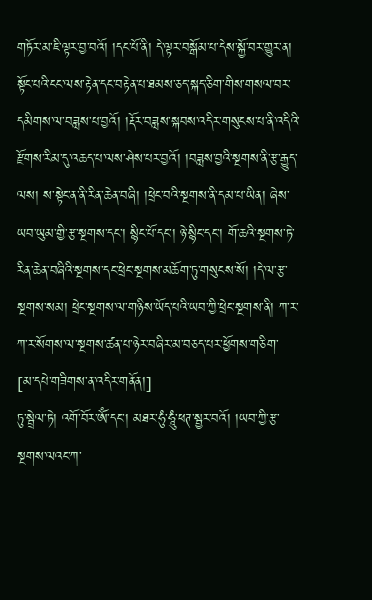གཏོར་མ་ཇི་ལྟར་བྱ་བའོ། །དང་པོ་ནི། དེ་ལྟར་བསྒོམ་པ་དེས་སྐྱོ་བར་གྱུར་ན། སྟོང་པའི་ངང་ལས་རྟེན་དང་བརྟེན་པ་ཐམས་ཅད་སྐད་ཅིག་གིས་གསལ་བར་དམིགས་ལ་བཟླས་པ་བྱའོ། །རྡོར་བཟླས་སྐབས་འདིར་གསུངས་པ་ནི་འདིའི་རྫོགས་རིམ་དུ་འཆད་པ་ལས་ཤེས་པར་བྱའོ། །བཟླས་བྱའི་སྔགས་ནི་རྩ་རྒྱུད་ལས། ས་སྟེང་ན་ནི་རིན་ཆེན་བཞི། །ཕྲེང་བའི་སྔགས་ནི་དམ་པ་ཡིན། ཞེས་ཡབ་ཡུམ་གྱི་རྩ་སྔགས་དང་། སྙིང་པོ་དང་། ཉེ་སྙིང་དང་། གོ་ཆའི་སྔགས་ཏེ་རིན་ཆེན་བཞིའི་སྔགས་དང་ཕྲེང་སྔགས་མཆོག་ཏུ་གསུངས་སོ། །དེ་ལ་རྩ་སྔགས་སམ། ཕྲེང་སྔགས་ལ་གཉིས་ཡོད་པའི་ཡབ་ཀྱི་ཕྲེང་སྔགས་ནི། ཀ་ར་ཀ་ར་སོགས་ལ་སྔགས་ཚན་པ་ཉེར་བཞིར་མ་བཅད་པར་ཕྱོགས་གཅིག་
[མ་དཔེ་གཟིགས་ན་འདིར་གནོན།]
ཏུ་སྦྲེལ་ཏེ། འགོ་བོར་ༀ་དང་། མཐར་ཧུཾ་ཧཱུཾ་ཕཊ་སྦྱར་བའོ། །ཡབ་ཀྱི་རྩ་སྔགས་ལའང་ཀ་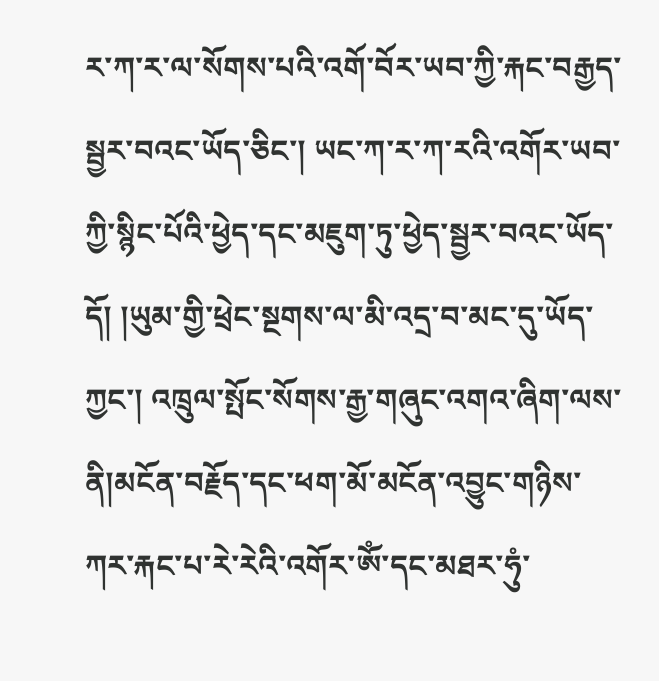ར་ཀ་ར་ལ་སོགས་པའི་འགོ་བོར་ཡབ་ཀྱི་རྐང་བརྒྱད་སྦྱར་བའང་ཡོད་ཅིང་། ཡང་ཀ་ར་ཀ་རའི་འགོར་ཡབ་ཀྱི་སྙིང་པོའི་ཕྱེད་དང་མཇུག་ཏུ་ཕྱེད་སྦྱར་བའང་ཡོད་དོ། །ཡུམ་གྱི་ཕྲེང་སྔགས་ལ་མི་འདྲ་བ་མང་དུ་ཡོད་ཀྱང་། འཁྲུལ་སྤོང་སོགས་རྒྱ་གཞུང་འགའ་ཞིག་ལས་ནི།མངོན་བརྗོད་དང་ཕག་མོ་མངོན་འབྱུང་གཉིས་ཀར་རྐང་པ་རེ་རེའི་འགོར་ༀ་དང་མཐར་ཧུཾ་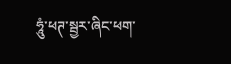ཧཱུཾ་ཕཊ་སྦྱར་ཞིང་ཕག་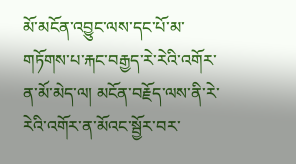མོ་མངོན་འབྱུང་ལས་དང་པོ་མ་གཏོགས་པ་རྐང་བརྒྱད་རེ་རེའི་འགོར་ན་མོ་མེད་ལ། མངོན་བརྗོད་ལས་ནི་རེ་རེའི་འགོར་ན་མོའང་སྦྱོར་བར་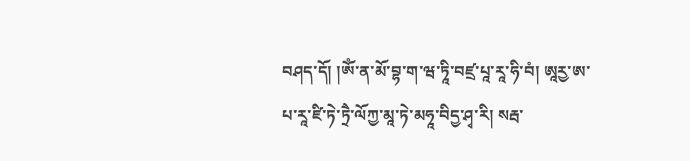བཤད་དོ། །ༀ་ན་མོ་བྷ་ག་ཝ་ཏཱི་བཛྲ་པཱ་རཱ་ཧི་བཾ། ཨཱརྱ་ཨ་པ་རཱ་ཛི་ཏེ་ཏྲཻ་ལོཀྱ་མཱ་ཏེ་མཧཱ་བིདྱ་ཤྭ་རི། སརྦ་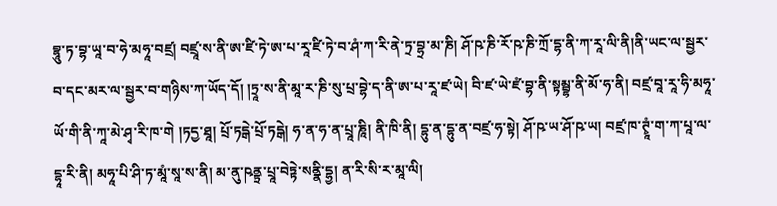བྷཱུ་ཏ་བྷ་ཡཱ་བ་ཧེ་མཧཱ་བཛྲ། བཛྲཱ་ས་ནི་ཨ་ཛི་ཏེ་ཨ་པ་རཱ་ཛི་ཏེ་བ་ཤཾ་ཀ་རི་ནེ་ཏྲ་བྷྲ་མ་ཎི། ཤོ་ཥ་ཎི་རོ་ཥ་ཎི་ཀྲོ་དྷ་ནི་ཀ་རཱ་ལི་ནི།ནི་ཡང་ལ་སྦྱར་བ་དང་མར་ལ་སྦྱར་བ་གཉིས་ཀ་ཡོད་དོ། །ཏྲཱ་ས་ནི་མཱ་ར་ཎི་སུ་པྲ་བྷེ་ད་ནི་ཨ་པ་རཱ་ཛ་ཡེ། བི་ཛ་ཡེ་ཛཾ་བྷ་ནི་སྟམྦྷ་ནི་མོ་ཧ་ནི། བཛྲ་བཱ་རཱ་ཧི་མཧཱ་ཡོ་གི་ནི་ཀཱ་མེ་ཤྭ་རི་ཁ་གེ །ཏདྱ་ཐཱ། པྲོ་ཏདྒེ་པྲོ་ཏདྒེ། ཧ་ན་ཧ་ན་པྲཱ་ཎཱི། ནི་ཁི་ནི། དྷུ་ན་དྷུ་ན་བཛྲ་ཧ་སྟེ། ཤོ་ཥ་ཡ་ཤོ་ཥ་ཡ། བཛྲ་ཁ་ཊྭཱཾ་ག་ཀ་པཱ་ལ་དྷཱ་རི་ནི། མཧཱ་པི་ཤི་ཏ་མཱཾ་སཱ་ས་ནི། མ་ནུ་ཥནྟྲ་པྲཱ་བེཏྟེ་སནྣི་དྷྱ། ན་རི་སི་ར་མཱ་ལི།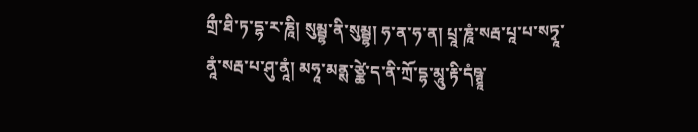གྲྀ་ཐི་ཏ་དྷ་ར་ཎཱི། སུམྦྷ་ནི་སུམྦྷ། ཧ་ན་ཧ་ན། པྲཱ་ཎཱཾ་སརྦ་པཱ་པ་སཏྭཱ་ནཱཾ་སརྦ་པ་ཤུ་ནཱཾ། མཧཱ་མནྶ་ཙྪེ་ད་ནི་ཀྲོ་དྷ་མཱུ་རྟི་དཾཥྚྲཱ་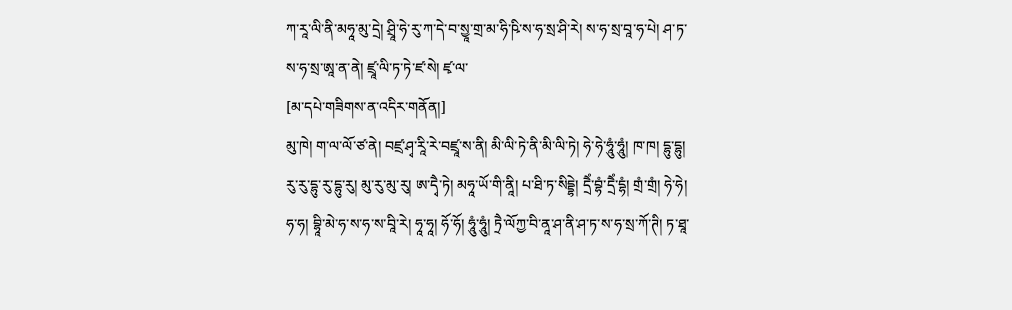ཀ་རཱ་ལི་ནི་མཧཱ་མུ་དྲེ། ཤྲཱི་ཧེ་རུ་ཀ་དེ་བ་སྱཱ་གྲ་མ་ཧི་ཥི་ས་ཧ་སྲ་ཤི་རེ། ས་ཧ་སྲ་བཱ་ཧ་པེ། ཤ་ཏ་ས་ཧ་སྲ་ཨཱ་ན་ནེ། ཛྲཱ་ལི་ཏ་ཏེ་ཛ་སེ། ཛྭ་ལ་
[མ་དཔེ་གཟིགས་ན་འདིར་གནོན།]
མུ་ཁེ། ག་ལ་ལོ་ཙ་ནེ། བཛྲ་ཤྭ་རཱི་རེ་བཛྲཱ་ས་ནི། མི་ལི་ཏེ་ནི་མི་ལི་ཏེ། ཧེ་ཧེ་ཧཱུཾ་ཧཱུཾ། ཁ་ཁ། དྷུ་དྷུ། རུ་རུ་དྷུ་རུ་དྷུ་རུ། མུ་རུ་མུ་རུ། ཨ་དྭཻ་ཏེ། མཧཱ་ཡོ་གི་ནཱི། པ་ཐི་ཏ་སིདྡྷེ། དྲཻཾ་བྷཾ་དྲཻཾ་དྷཾ། གྲཾ་གྲཾ། ཧེ་ཧེ། ཧ་ཧ། བྷཱི་མེ་ཧ་ས་ཧ་ས་བཱི་རེ། ཧཱ་ཧཱ། ཧོ་ཧོ། ཧཱུཾ་ཧཱུཾ། ཏྲཻ་ལོཀྱ་བི་ནཱ་ཤ་ནི་ཤ་ཏ་ས་ཧ་སྲ་ཀོ་ཊི། ཏ་ཐཱ་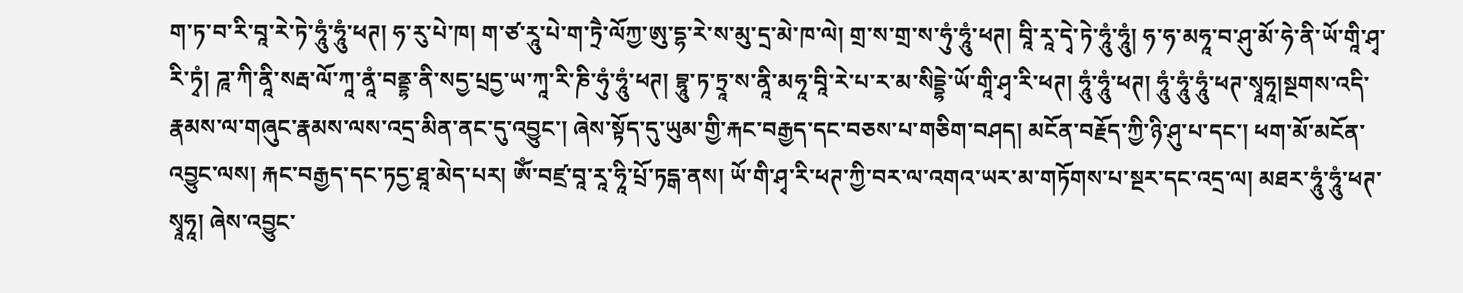ག་ཏ་བ་རི་བཱ་རེ་ཏེ་ཧཱུཾ་ཧཱུཾ་ཕཊ། ཧ་རུ་པེ་ཁ། ག་ཙ་རཱུ་པེ་ག་ཏྲཻ་ལོཀྱ་ཨུ་དྷ་རེ་ས་མུ་དྲ་མེ་ཁ་ལེ། གྲ་ས་གྲ་ས་ཧུཾ་ཧཱུཾ་ཕཊ། བཱི་རཱ་དྭེ་ཏེ་ཧཱུཾ་ཧཱུཾ། ཧ་ཧ་མཧཱ་བ་ཤུ་མོ་ཧེ་ནི་ཡོ་གཱི་ཤྭ་རི་ཏྭཾ། ཌཱ་ཀི་ནཱི་སརྦ་ལོ་ཀཱ་ནཱཾ་བནྡྷ་ནི་སདྱ་པྲདྱ་ཡ་ཀཱ་རི་ཎི་ཧུཾ་ཧཱུཾ་ཕཊ། བྷཱུ་ཏ་ཏྲཱ་ས་ནཱི་མཧཱ་བཱི་རེ་པ་ར་མ་སིདྡྷེ་ཡོ་གཱི་ཤྭ་རི་ཕཊ། ཧཱུཾ་ཧཱུཾ་ཕཊ། ཧཱུཾ་ཧཱུཾ་ཧཱུཾ་ཕཊ་སྭཱཧཱ།སྔགས་འདི་རྣམས་ལ་གཞུང་རྣམས་ལས་འདྲ་མིན་ནང་དུ་འབྱུང་། ཞེས་སྟོད་དུ་ཡུམ་གྱི་རྐང་བརྒྱད་དང་བཅས་པ་གཅིག་བཤད། མངོན་བརྗོད་ཀྱི་ཉི་ཤུ་པ་དང་། ཕག་མོ་མངོན་འབྱུང་ལས། རྐང་བརྒྱད་དང་ཏདྱ་ཐཱ་མེད་པར། ༀ་བཛྲ་བཱ་རཱ་ཧཱི་པྲོ་ཏདྒ་ནས། ཡོ་གི་ཤྭ་རི་ཕཊ་ཀྱི་བར་ལ་འགའ་ཡར་མ་གཏོགས་པ་སྔར་དང་འདྲ་ལ། མཐར་ཧཱུཾ་ཧཱུཾ་ཕཊ་སྭཱཧཱ། ཞེས་འབྱུང་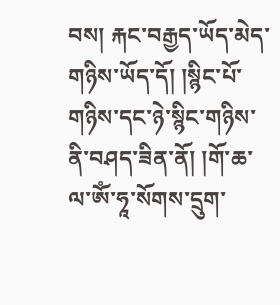བས། རྐང་བརྒྱད་ཡོད་མེད་གཉིས་ཡོད་དོ། །སྙིང་པོ་གཉིས་དང་ཉེ་སྙིང་གཉིས་ནི་བཤད་ཟིན་ནོ། །གོ་ཆ་ལ་ༀ་ཧཱ་སོགས་དྲུག་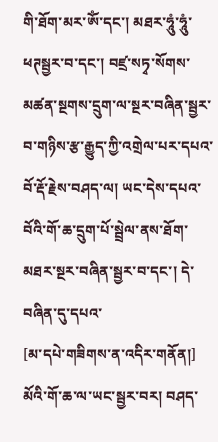གི་ཐོག་མར་ༀ་དང་། མཐར་ཧཱུཾ་ཧཱུཾ་ཕཊསྦྱར་བ་དང་། བཛྲ་སཏྭ་སོགས་མཚན་སྔགས་དྲུག་ལ་སྔར་བཞིན་སྦྱར་བ་གཉིས་རྩ་རྒྱུད་ཀྱི་འགྲེལ་པར་དཔའ་བོ་རྡོ་རྗེས་བཤད་ལ། ཡང་དེས་དཔའ་བོའི་གོ་ཆ་དྲུག་པོ་སྦྲེལ་ནས་ཐོག་མཐར་སྔར་བཞིན་སྦྱར་བ་དང་། དེ་བཞིན་དུ་དཔའ་
[མ་དཔེ་གཟིགས་ན་འདིར་གནོན།]
མོའི་གོ་ཆ་ལ་ཡང་སྦྱར་བར། བཤད་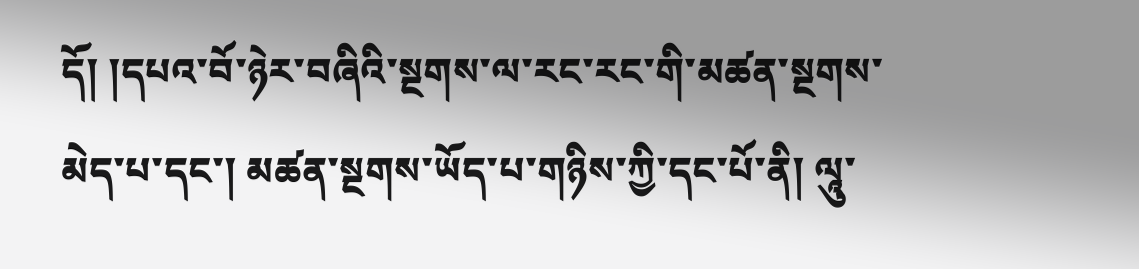དོ། །དཔའ་བོ་ཉེར་བཞིའི་སྔགས་ལ་རང་རང་གི་མཚན་སྔགས་མེད་པ་དང་། མཚན་སྔགས་ཡོད་པ་གཉིས་ཀྱི་དང་པོ་ནི། ལཱུ་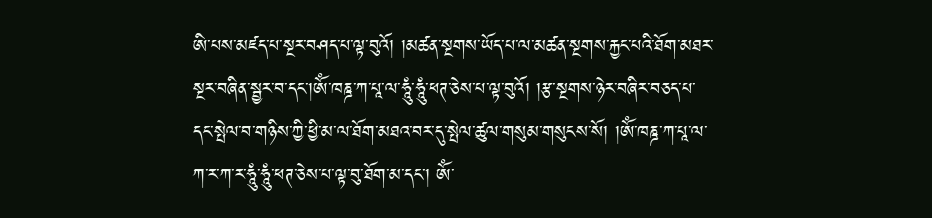ཨི་པས་མཛད་པ་སྔར་བཤད་པ་ལྟ་བུའོ། །མཚན་སྔགས་ཡོད་པ་ལ་མཚན་སྔགས་རྐྱང་པའི་ཐོག་མཐར་སྔར་བཞིན་སྦྱར་བ་དང་།ༀ་ཁཎྜ་ཀ་པཱ་ལ་ཧཱུཾ་ཧཱུཾ་ཕཊ་ཅེས་པ་ལྟ་བུའོ། །རྩ་སྔགས་ཉེར་བཞིར་བཅད་པ་དང་སྤེལ་བ་གཉིས་ཀྱི་ཕྱི་མ་ལ་ཐོག་མཐའ་བར་དུ་སྤེལ་ཚུལ་གསུམ་གསུངས་སོ། །ༀ་ཁཎྜ་ཀ་པཱ་ལ་ཀ་ར་ཀ་ར་ཧཱུཾ་ཧཱུཾ་ཕཊ་ཅེས་པ་ལྟ་བུ་ཐོག་མ་དང་། ༀ་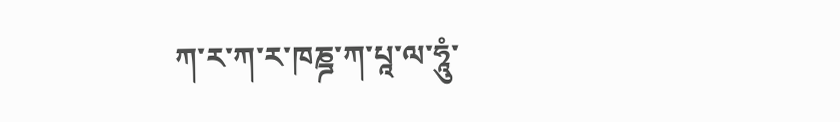ཀ་ར་ཀ་ར་ཁཎྜ་ཀ་པཱ་ལ་ཧཱུཾ་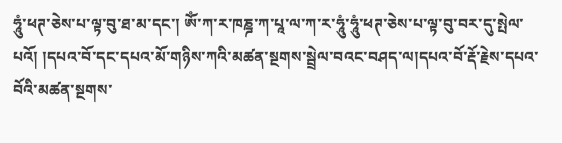ཧཱུཾ་ཕཊ་ཅེས་པ་ལྟ་བུ་ཐ་མ་དང་། ༀ་ཀ་ར་ཁཎྜ་ཀ་པཱ་ལ་ཀ་ར་ཧཱུཾ་ཧཱུཾ་ཕཊ་ཅེས་པ་ལྟ་བུ་བར་དུ་སྤེལ་པའོ། །དཔའ་བོ་དང་དཔའ་མོ་གཉིས་ཀའི་མཚན་སྔགས་སྦྲེལ་བའང་བཤད་ལ།དཔའ་བོ་རྡོ་རྗེས་དཔའ་བོའི་མཚན་སྔགས་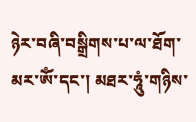ཉེར་བཞི་བསྒྲིགས་པ་ལ་ཐོག་མར་ༀ་དང་། མཐར་ཧཱུཾ་གཉིས་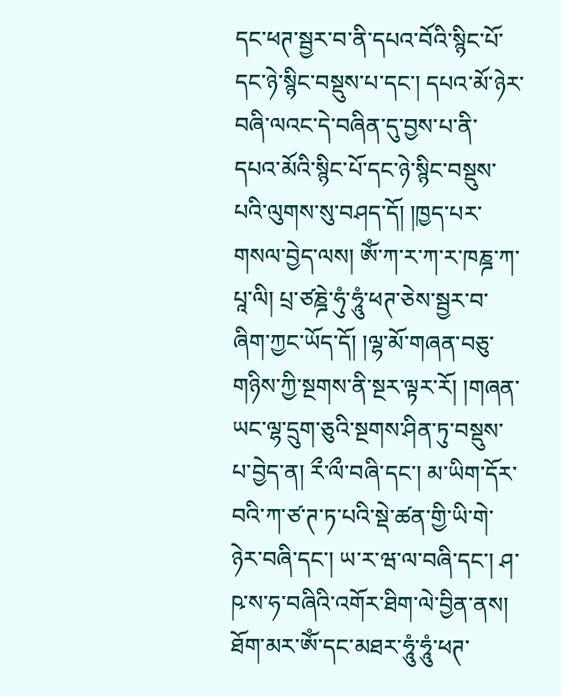དང་ཕཊ་སྦྱར་བ་ནི་དཔའ་བོའི་སྙིང་པོ་དང་ཉེ་སྙིང་བསྡུས་པ་དང་། དཔའ་མོ་ཉེར་བཞི་ལའང་དེ་བཞིན་དུ་བྱས་པ་ནི་དཔའ་མོའི་སྙིང་པོ་དང་ཉེ་སྙིང་བསྡུས་པའི་ལུགས་སུ་བཤད་དོ། །ཁྱད་པར་གསལ་བྱེད་ལས། ༀ་ཀ་ར་ཀ་ར་ཁཎྜ་ཀ་པཱ་ལི། པྲ་ཙཎྜེ་ཧུཾ་ཧཱུཾ་ཕཊ་ཅེས་སྦྱར་བ་ཞིག་ཀྱང་ཡོད་དོ། །ལྷ་མོ་གཞན་བཅུ་གཉིས་ཀྱི་སྔགས་ནི་སྔར་ལྟར་རོ། །གཞན་ཡང་ལྷ་དྲུག་ཅུའི་སྔགས་ཤིན་ཏུ་བསྡུས་པ་བྱེད་ན། རྀ་ལྀ་བཞི་དང་། མ་ཡིག་དོར་བའི་ཀ་ཙ་ཊ་ཏ་པའི་སྡེ་ཚན་གྱི་ཡི་གེ་ཉེར་བཞི་དང་། ཡ་ར་ཝ་ལ་བཞི་དང་། ཤ་ཥ་ས་ཧ་བཞིའི་འགོར་ཐིག་ལེ་བྱིན་ནས། ཐོག་མར་ༀ་དང་མཐར་ཧཱུཾ་ཧཱུཾ་ཕཊ་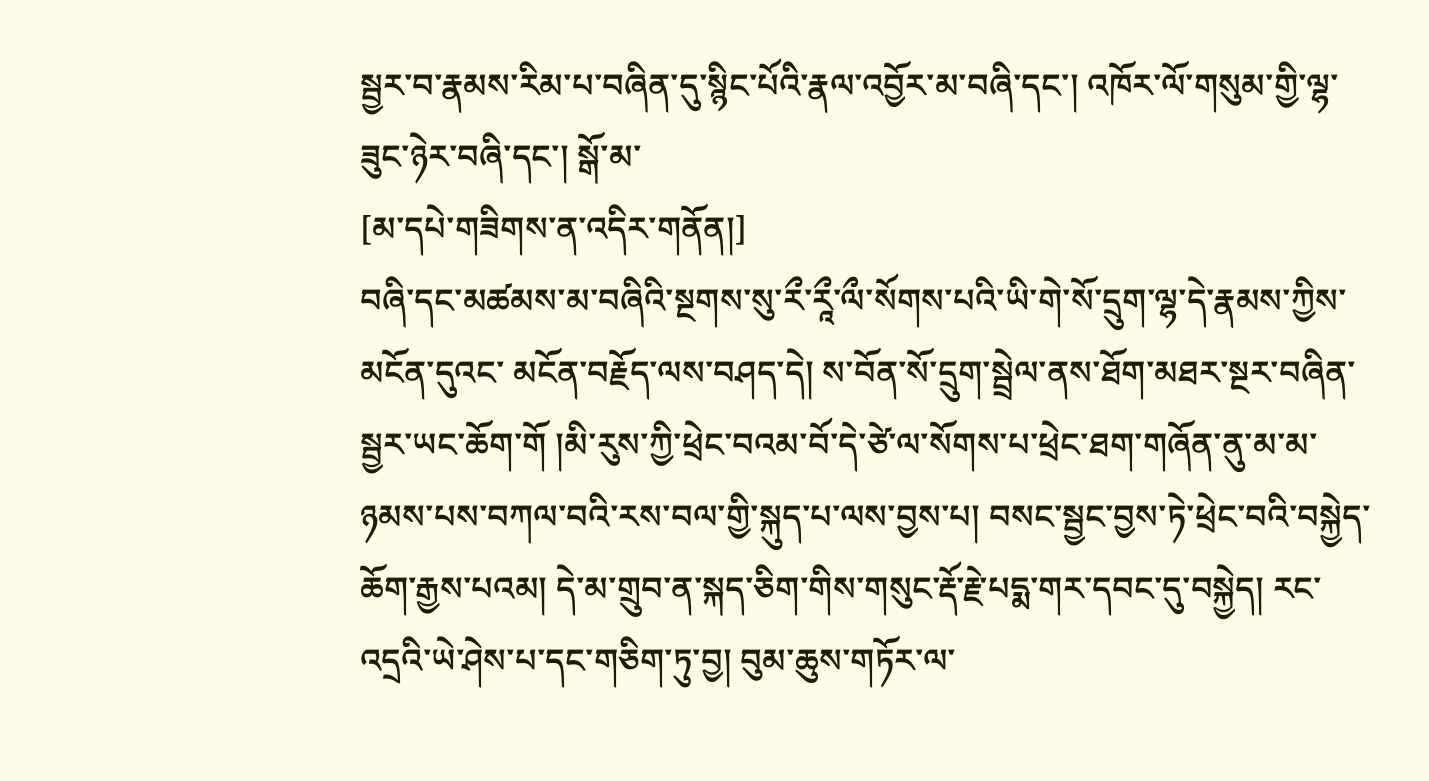སྦྱར་བ་རྣམས་རིམ་པ་བཞིན་དུ་སྙིང་པོའི་རྣལ་འབྱོར་མ་བཞི་དང་། འཁོར་ལོ་གསུམ་གྱི་ལྷ་ཟུང་ཉེར་བཞི་དང་། སྒོ་མ་
[མ་དཔེ་གཟིགས་ན་འདིར་གནོན།]
བཞི་དང་མཚམས་མ་བཞིའི་སྔགས་སུ་རྀ་རཱྀ་ལྀ་སོགས་པའི་ཡི་གེ་སོ་དྲུག་ལྷ་དེ་རྣམས་ཀྱིས་མངོན་དུའང་ མངོན་བརྗོད་ལས་བཤད་དེ། ས་བོན་སོ་དྲུག་སྦྲེལ་ནས་ཐོག་མཐར་སྔར་བཞིན་སྦྱར་ཡང་ཆོག་གོ །མི་རུས་ཀྱི་ཕྲེང་བའམ་བོ་དེ་ཙེ་ལ་སོགས་པ་ཕྲེང་ཐག་གཞོན་ནུ་མ་མ་ཉམས་པས་བཀལ་བའི་རས་བལ་གྱི་སྐུད་པ་ལས་བྱས་པ། བསང་སྦྱང་བྱས་ཏེ་ཕྲེང་བའི་བསྐྱེད་ཆོག་རྒྱས་པའམ། དེ་མ་གྲུབ་ན་སྐད་ཅིག་གིས་གསུང་རྡོ་རྗེ་པདྨ་གར་དབང་དུ་བསྐྱེད། རང་འདྲའི་ཡེ་ཤེས་པ་དང་གཅིག་ཏུ་བྱ། བུམ་ཆུས་གཏོར་ལ་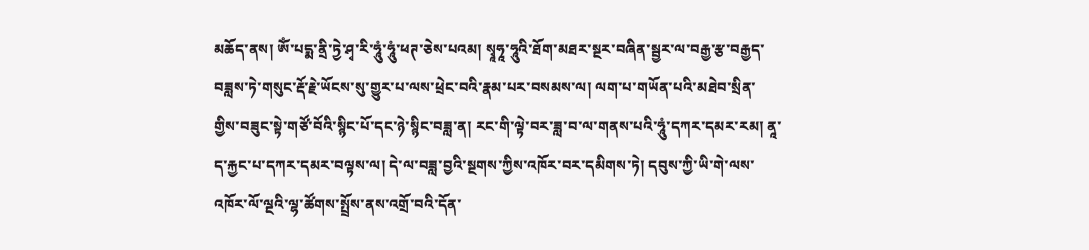མཆོད་ནས། ༀ་པདྨ་ནྲི་ཏྱེ་ཤྭ་རི་ཧཱུཾ་ཧཱུཾ་ཕཊ་ཅེས་པའམ། སྭཱཧཱ་ཧཱུའི་ཐོག་མཐར་སྔར་བཞིན་སྦྱར་ལ་བརྒྱ་རྩ་བརྒྱད་བཟླས་ཏེ་གསུང་རྡོ་རྗེ་ཡོངས་སུ་གྱུར་པ་ལས་ཕྲེང་བའི་རྣམ་པར་བསམས་ལ། ལག་པ་གཡོན་པའི་མཐེབ་སྲིན་གྱིས་བཟུང་སྟེ་གཙོ་བོའི་སྙིང་པོ་དང་ཉེ་སྙིང་བཟླ་ན། རང་གི་ལྟེ་བར་ཟླ་བ་ལ་གནས་པའི་ཧཱུཾ་དཀར་དམར་རམ། ནཱ་ད་རྐྱང་པ་དཀར་དམར་བལྟས་ལ། དེ་ལ་བཟླ་བྱའི་སྔགས་ཀྱིས་འཁོར་བར་དམིགས་ཏེ། དབུས་ཀྱི་ཡི་གེ་ལས་འཁོར་ལོ་ལྔའི་ལྷ་ཚོགས་སྤྲོས་ནས་འགྲོ་བའི་དོན་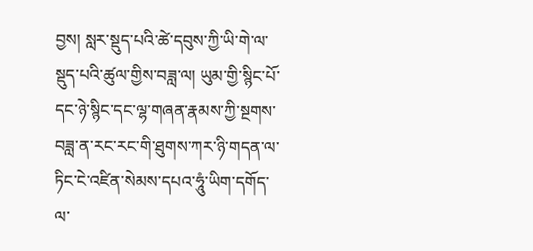བྱས། སླར་སྡུད་པའི་ཚེ་དབུས་ཀྱི་ཡི་གེ་ལ་སྡུད་པའི་ཚུལ་གྱིས་བཟླ་ལ། ཡུམ་གྱི་སྙིང་པོ་དང་ཉེ་སྙིང་དང་ལྷ་གཞན་རྣམས་ཀྱི་སྔགས་བཟླ་ན་རང་རང་གི་ཐུགས་ཀར་ཉི་གདན་ལ་ཏིང་ངེ་འཛིན་སེམས་དཔའ་ཧཱུཾ་ཡིག་དགོད་ལ་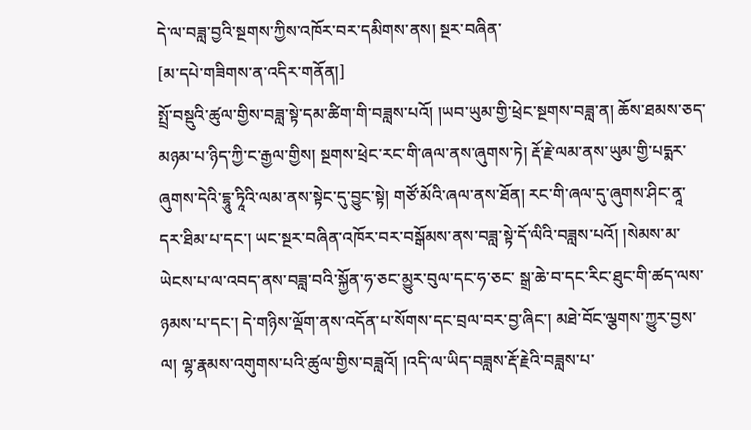དེ་ལ་བཟླ་བྱའི་སྔགས་ཀྱིས་འཁོར་བར་དམིགས་ནས། སྔར་བཞིན་
[མ་དཔེ་གཟིགས་ན་འདིར་གནོན།]
སྤྲོ་བསྡུའི་ཚུལ་གྱིས་བཟླ་སྟེ་དམ་ཚིག་གི་བཟླས་པའོ། །ཡབ་ཡུམ་གྱི་ཕྲེང་སྔགས་བཟླ་ན། ཆོས་ཐམས་ཅད་མཉམ་པ་ཉིད་ཀྱི་ང་རྒྱལ་གྱིས། སྔགས་ཕྲེང་རང་གི་ཞལ་ནས་ཞུགས་ཏེ། རྡོ་རྗེ་ལམ་ནས་ཡུམ་གྱི་པདྨར་ཞུགས་དེའི་དྷཱུ་ཏཱིའི་ལམ་ནས་སྟེང་དུ་བྱུང་སྟེ། གཙོ་མོའི་ཞལ་ནས་ཐོན། རང་གི་ཞལ་དུ་ཞུགས་ཤིང་ནཱ་དར་ཐིམ་པ་དང་། ཡང་སྔར་བཞིན་འཁོར་བར་བསྒོམས་ནས་བཟླ་སྟེ་དོ་ལིའི་བཟླས་པའོ། །སེམས་མ་ཡེངས་པ་ལ་འབད་ནས་བཟླ་བའི་སྐྱོན་ཧ་ཅང་མྱུར་བུལ་དང་ཧ་ཅང་ སྒྲ་ཆེ་བ་དང་རིང་ཐུང་གི་ཚད་ལས་ཉམས་པ་དང་། དེ་གཉིས་ལྡོག་ནས་འདོན་པ་སོགས་དང་བྲལ་བར་བྱ་ཞིང་། མཐེ་བོང་ལྕགས་ཀྱུར་བྱས་ལ། ལྷ་རྣམས་འགུགས་པའི་ཚུལ་གྱིས་བཟླའོ། །འདི་ལ་ཡིད་བཟླས་རྡོ་རྗེའི་བཟླས་པ་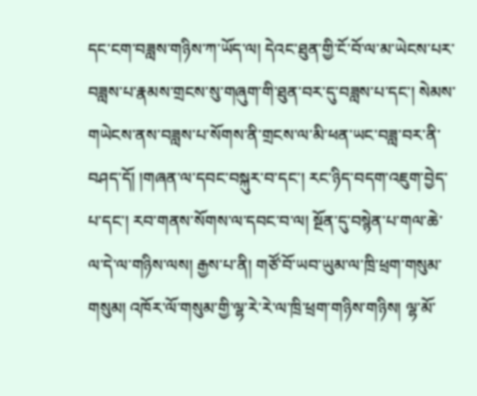དང་ངག་བཟླས་གཉིས་ཀ་ཡོད་ལ། དེའང་ཐུན་གྱི་ངོ་བོ་ལ་མ་ཡེངས་པར་བཟླས་པ་རྣམས་གྲངས་སུ་གཞུག་གི་ཐུན་བར་དུ་བཟླས་པ་དང་། སེམས་གཡེངས་ནས་བཟླས་པ་སོགས་ནི་གྲངས་ལ་མི་ཕན་ཡང་བཟླ་བར་ནི་བཤད་དོ། །གཞན་ལ་དབང་བསྐུར་བ་དང་། རང་ཉིད་བདག་འཇུག་བྱེད་པ་དང་། རབ་གནས་སོགས་ལ་དབང་བ་ལ། སྔོན་དུ་བསྙེན་པ་གལ་ཆེ་ལ་དེ་ལ་གཉིས་ལས། རྒྱས་པ་ནི། གཙོ་བོ་ཡབ་ཡུམ་ལ་ཁྲི་ཕྲག་གསུམ་གསུམ། འཁོར་ལོ་གསུམ་གྱི་ལྷ་རེ་རེ་ལ་ཁྲི་ཕྲག་གཉིས་གཉིས། ལྷ་མོ་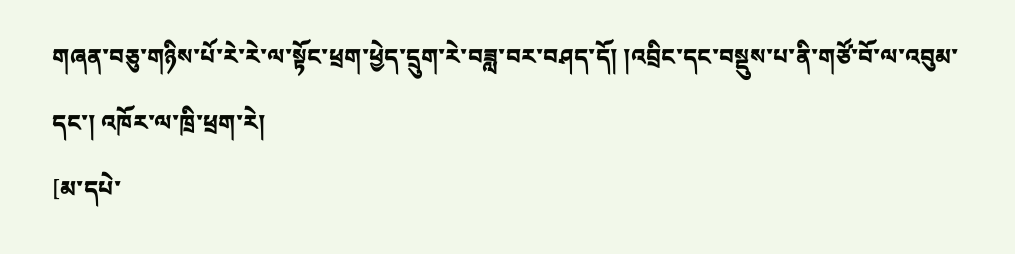གཞན་བཅུ་གཉིས་པོ་རེ་རེ་ལ་སྟོང་ཕྲག་ཕྱེད་དྲུག་རེ་བཟླ་བར་བཤད་དོ། །འབྲིང་དང་བསྡུས་པ་ནི་གཙོ་བོ་ལ་འབུམ་དང་། འཁོར་ལ་ཁྲི་ཕྲག་རེ།
[མ་དཔེ་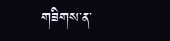གཟིགས་ན་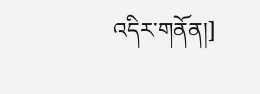འདིར་གནོན།]